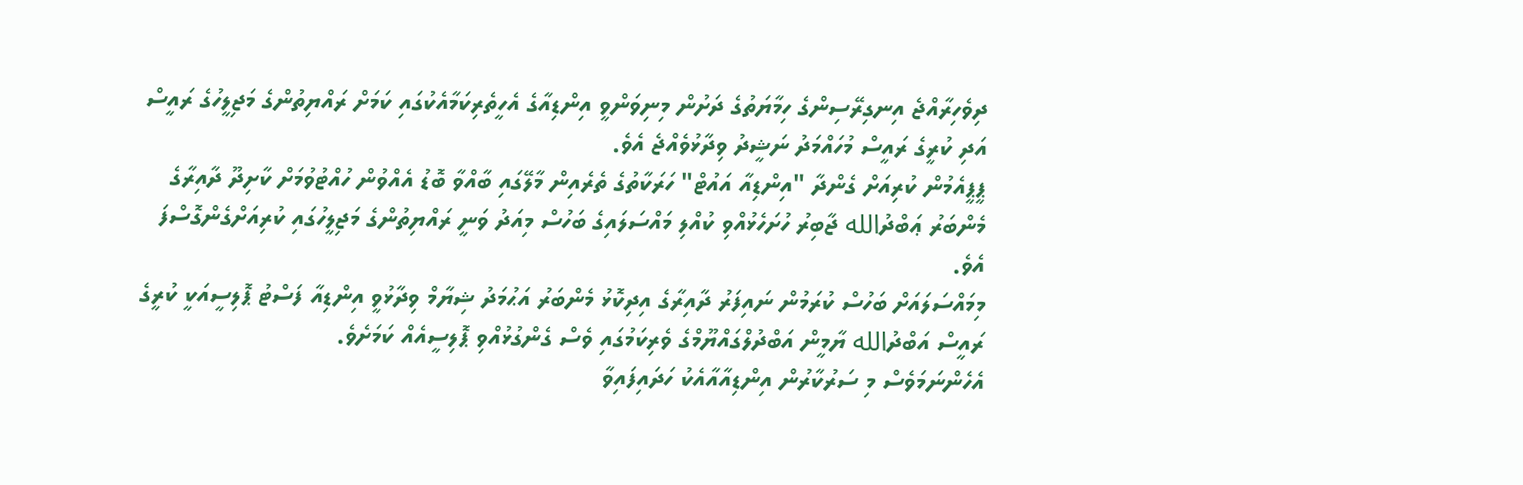ދިވެހިރާއްޖެ އިނގިރޭސިންގެ ހިމާޔަތުގެ ދަށުން މިނިވަންވީ އިންޑިއާގެ އެހީތެރިކަމާއެކުގައި ކަމަށް ރައްޔިތުންގެ މަޖިލީހުގެ ރައީސް އަދި ކުރީގެ ރައީސް މުހައްމަދު ނަޝީދު ވިދާޅުވެއްޖެ އެވެ.
ޕީޕީއެމުން ކުރިއަށް ގެންދާ "އިންޑިއާ އައުޓް" ހަރަކާތުގެ ތެރެއިން މާލޭގައި ބާއްވާ ބޮޑު އެއްވުން ހުއްޓުވުމަށް ކާށިދޫ ދާއިރާގެ މެންބަރު ޢަބްދުالله ޖާބިރު ހުށަހެޅުއްވި ކުއްލި މައްސަލައިގެ ބަހުސް މިއަދު ވަނީ ރައްޔިތުންގެ މަޖިލީހުގައި ކުރިއަށްގެންގޮސްފަ އެވެ.
މިމައްސަލައަށް ބަހުސް ކުރަމުން ނައިފަރު ދާއިރާގެ އިދިކޮޅު މެންބަރު އަޙުމަދު ޝިޔާމް ވިދާޅުވީ އިންޑިއާ ފަސްޓު ޕޮލިސީއަކީ ކުރީގެ ރައީސް އަބްދުالله ޔާމީން އަބްދުލްގައްޔޫމްގެ ވެރިކަމުގައި ވެސް ގެންގުޅުއްވި ޕޮލިސީއެއް ކަމަށެވެ.
އެހެންނަމަވެސް މި ސަރުކާރުން އިންޑިއާއާއެކު ހަދައިފައިވާ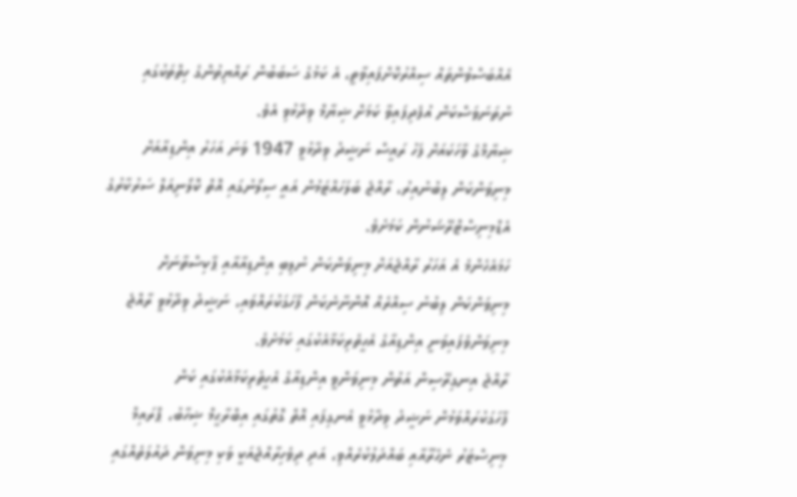އެއްބަސްވުންތައް ސިއްރުކޮށްފައިވާތީ، އެ ކަމުގެ ސަބަބުން ރައްޔިތުންގެ ހިތްތަކުގައި ނުތަނަވަސްކަން އުފެދިފައިވާ ކަމަށް ޝިޔާމް ވިދާޅުވި އެވެ.
ޝިޔާމްގެ ވާހަކައަށް ފަހު ރައީސް ނަޝީދު ވިދާޅުވީ 1947 ވަނަ އަހަރު އިންޑިއާއަށް މިނިވަންކަން ލިބުނުއިރު، ރާއްޖެ ބަލަހައްޓަމުން އައީ ސިލޯނުގައި އޮތް ކޮލޯނިއަލް ސަރުކާރުގެ އެޑްމިނިސްޓްރޭޝަނުން ކަމަށެވެ.
ހަމައެހެންމެ އެ އަހަރު ރާއްޖެއަށް މިނިވަންކަން ނުލިބި އިންޑިއާއާއި ޕާކިސްތާނަށް މިނިވަންކަން ލިބުނު ސިއްރެއް އޮންނާނެކަން ފާހަގަކުރައްވައި، ނަޝީދު ވިދާޅުވީ ރާއްޖެ މިނިވަންވެފައިވަނީ އިންޑިއާގެ އެހީތެރިކަމާއެކުގައި ކަމަށެވެ.
ރާއްޖެ އިނގިރޭސިން އަތުން މިނިވަންވީ އިންޑިއާގެ އެހީތެރިކަމާއެކުގައި ކަން ފާހަގަކުރައްވަމުން ނަޝީދު ވިދާޅުވީ އެނގިފައި އޮތް ގޮތުގައި އިބްރާޙީމް ޝިހާބު، ޕްރައިމް މިނިސްޓަރު ނެހެރޫއާއި ބައްދަލުކުރެއްވި، އަދި ދިވެހިރާއްޖެއަކީ ވަކި މިނިވަން ދައުލަތެއްގައި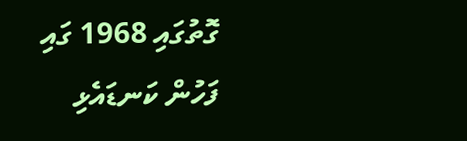ގޮތުގައި 1968 ގައި ފަހުން ކަނޑައެޅި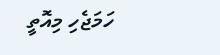ހަމަޖެހި މިއޮތީ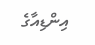އިންޑިއާގެ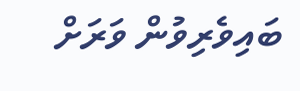ބައިވެރިވުން ވަރަށް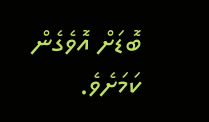ބޮޑަށް އޮވެގެން ކަމަށެވެ.